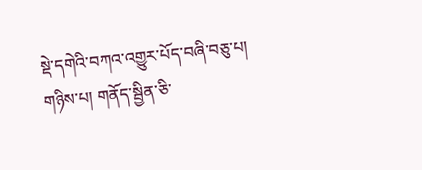སྡེ་དགེའི་བཀའ་འགྱུར་པོད་བཞི་བཅུ་པ།
གཉིས་པ། གནོད་སྦྱིན་ཅི་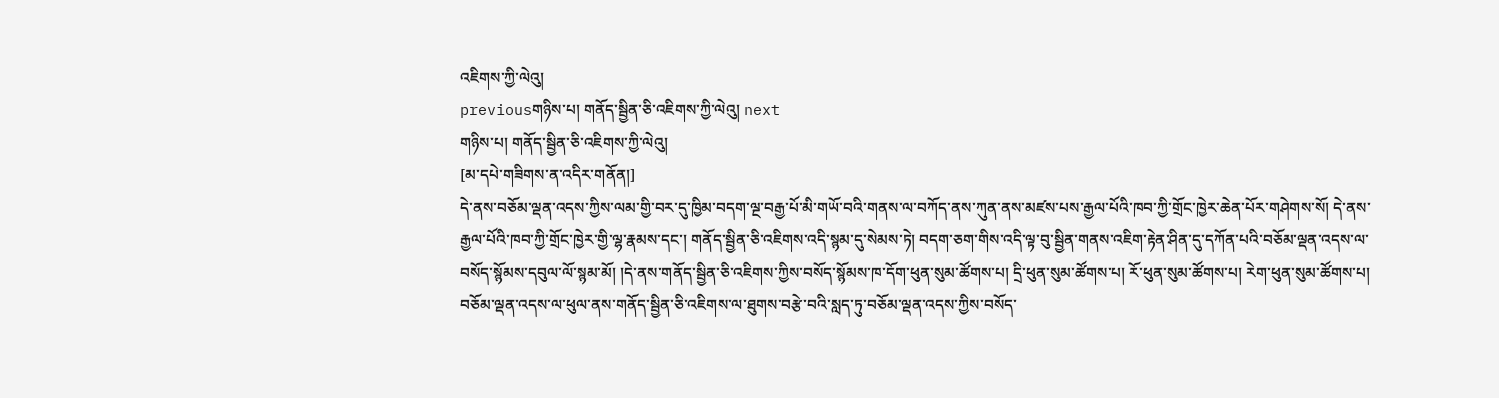འཇིགས་ཀྱི་ལེའུ།
previousགཉིས་པ། གནོད་སྦྱིན་ཅི་འཇིགས་ཀྱི་ལེའུ། next
གཉིས་པ། གནོད་སྦྱིན་ཅི་འཇིགས་ཀྱི་ལེའུ།
[མ་དཔེ་གཟིགས་ན་འདིར་གནོན།]
དེ་ནས་བཅོམ་ལྡན་འདས་ཀྱིས་ལམ་གྱི་བར་དུ་ཁྱིམ་བདག་ལྔ་བརྒྱ་པོ་མི་གཡོ་བའི་གནས་ལ་བཀོད་ནས་ཀུན་ནས་མཛས་པས་རྒྱལ་པོའི་ཁབ་ཀྱི་གྲོང་ཁྱེར་ཆེན་པོར་གཤེགས་སོ། དེ་ནས་རྒྱལ་པོའི་ཁབ་ཀྱི་གྲོང་ཁྱེར་གྱི་ལྷ་རྣམས་དང་། གནོད་སྦྱིན་ཅི་འཇིགས་འདི་སྙམ་དུ་སེམས་ཏེ། བདག་ཅག་གིས་འདི་ལྟ་བུ་སྦྱིན་གནས་འཇིག་རྟེན་ཤིན་དུ་དཀོན་པའི་བཅོམ་ལྡན་འདས་ལ་བསོད་སྙོམས་དབུལ་ལོ་སྙམ་མོ། །དེ་ནས་གནོད་སྦྱིན་ཅི་འཇིགས་ཀྱིས་བསོད་སྙོམས་ཁ་དོག་ཕུན་སུམ་ཚོགས་པ། དྲི་ཕུན་སུམ་ཚོགས་པ། རོ་ཕུན་སུམ་ཚོགས་པ། རེག་ཕུན་སུམ་ཚོགས་པ། བཅོམ་ལྡན་འདས་ལ་ཕུལ་ནས་གནོད་སྦྱིན་ཅི་འཇིགས་ལ་ཐུགས་བརྩེ་བའི་སླད་ཏུ་བཅོམ་ལྡན་འདས་ཀྱིས་བསོད་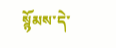སྙོམས་དེ་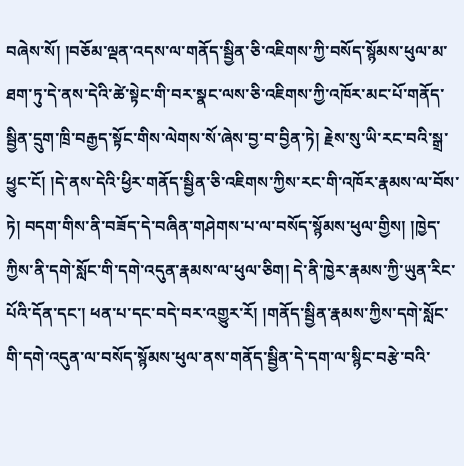བཞེས་སོ། །བཅོམ་ལྡན་འདས་ལ་གནོད་སྦྱིན་ཅི་འཇིགས་ཀྱི་བསོད་སྙོམས་ཕུལ་མ་ཐག་ཏུ་དེ་ནས་དེའི་ཚེ་སྟེང་གི་བར་སྣང་ལས་ཅི་འཇིགས་ཀྱི་འཁོར་མང་པོ་གནོད་སྦྱིན་དྲུག་ཁྲི་བརྒྱད་སྟོང་གིས་ལེགས་སོ་ཞེས་བྱ་བ་བྱིན་ཏེ། རྗེས་སུ་ཡི་རང་བའི་སྒྲ་ཕྱུང་ངོ། །དེ་ནས་དེའི་ཕྱིར་གནོད་སྦྱིན་ཅི་འཇིགས་ཀྱིས་རང་གི་འཁོར་རྣམས་ལ་བོས་ཏེ། བདག་གིས་ནི་བཟོད་དེ་བཞིན་གཤེགས་པ་ལ་བསོད་སྙོམས་ཕུལ་གྱིས། །ཁྱེད་ཀྱིས་ནི་དགེ་སློང་གི་དགེ་འདུན་རྣམས་ལ་ཕུལ་ཅིག། དེ་ནི་ཁྱེར་རྣམས་ཀྱི་ཡུན་རིང་པོའི་དོན་དང་། ཕན་པ་དང་བདེ་བར་འགྱུར་རོ། །གནོད་སྦྱིན་རྣམས་ཀྱིས་དགེ་སློང་གི་དགེ་འདུན་ལ་བསོད་སྙོམས་ཕུལ་ནས་གནོད་སྦྱིན་དེ་དག་ལ་སྙིང་བརྩེ་བའི་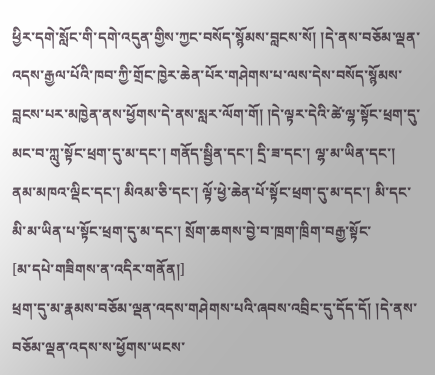ཕྱིར་དགེ་སློང་གི་དགེ་འདུན་གྱིས་ཀྱང་བསོད་སྙོམས་བླངས་སོ། །དེ་ནས་བཅོམ་ལྡན་འདས་རྒྱལ་པོའི་ཁབ་ཀྱི་གྲོང་ཁྱེར་ཆེན་པོར་གཤེགས་པ་ལས་དེས་བསོད་སྙོམས་བླངས་པར་མཁྱེན་ནས་ཕྱོགས་དེ་ནས་སླར་ལོག་གོ། །དེ་ལྟར་དེའི་ཚེ་ལྷ་སྟོང་ཕྲག་དུ་མང་བ་ཀླུ་སྟོང་ཕྲག་དུ་མ་དང་། གནོད་སྦྱིན་དང་། དྲི་ཟ་དང་། ལྷ་མ་ཡིན་དང་། ནམ་མཁའ་ལྡིང་དང་། མིའམ་ཅི་དང་། ལྟོ་ཕྱེ་ཆེན་པོ་སྟོང་ཕྲག་དུ་མ་དང་། མི་དང་མི་མ་ཡིན་པ་སྟོང་ཕྲག་དུ་མ་དང་། སྲོག་ཆགས་བྱེ་བ་ཁྲག་ཁྲིག་བརྒྱ་སྟོང་
[མ་དཔེ་གཟིགས་ན་འདིར་གནོན།]
ཕྲག་དུ་མ་རྣམས་བཅོམ་ལྡན་འདས་གཤེགས་པའི་ཞབས་འབྲིང་དུ་དོད་དོ། །དེ་ནས་བཅོམ་ལྡན་འདས་ས་ཕྱོགས་ཡངས་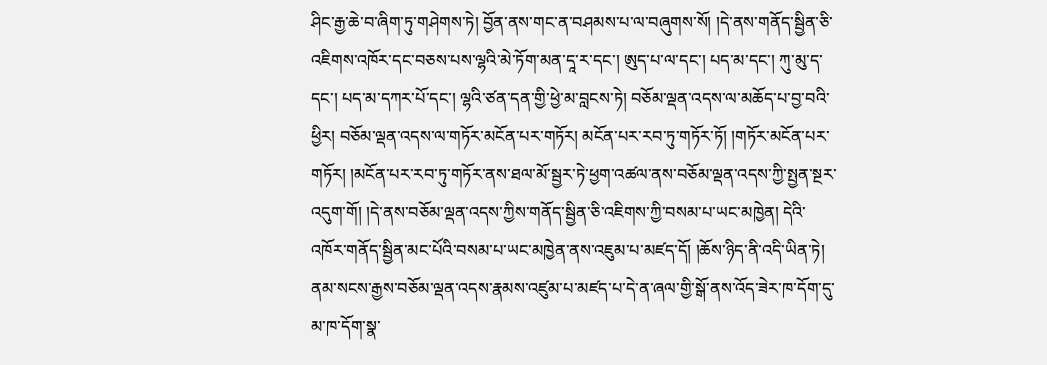ཤིང་རྒྱ་ཆེ་བ་ཞིག་ཏུ་གཤེགས་ཏེ། བྱོན་ནས་གང་ན་བཤམས་པ་ལ་བཞུགས་སོ། །དེ་ནས་གནོད་སྦྱིན་ཅི་འཇིགས་འཁོར་དང་བཅས་པས་ལྷའི་མེ་ཏོག་མན་དཱ་ར་དང་། ཨུད་པ་ལ་དང་། པད་མ་དང་། ཀུ་མུ་ད་དང་། པད་མ་དཀར་པོ་དང་། ལྷའི་ཙན་དན་གྱི་ཕྱེ་མ་བླངས་ཏེ། བཅོམ་ལྡན་འདས་ལ་མཆོད་པ་བྱ་བའི་ཕྱིར། བཅོམ་ལྡན་འདས་ལ་གཏོར་མངོན་པར་གཏོར། མངོན་པར་རབ་ཏུ་གཏོར་ཏོ། །གཏོར་མངོན་པར་གཏོར། །མངོན་པར་རབ་ཏུ་གཏོར་ནས་ཐལ་མོ་སྦྱར་ཏེ་ཕྱག་འཚལ་ནས་བཅོམ་ལྡན་འདས་ཀྱི་སྤྱན་སྔར་འདུག་གོ། །དེ་ནས་བཅོམ་ལྡན་འདས་ཀྱིས་གནོད་སྦྱིན་ཅི་འཇིགས་ཀྱི་བསམ་པ་ཡང་མཁྱེན། དེའི་འཁོར་གནོད་སྦྱིན་མང་པོའི་བསམ་པ་ཡང་མཁྱེན་ནས་འཇུམ་པ་མཛད་དོ། །ཆོས་ཉིད་ནི་འདི་ཡིན་ཏེ། ནམ་སངས་རྒྱས་བཅོམ་ལྡན་འདས་རྣམས་འཛུམ་པ་མཛད་པ་དེ་ན་ཞལ་གྱི་སྒོ་ནས་འོད་ཟེར་ཁ་དོག་དུ་མ་ཁ་དོག་སྣ་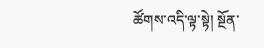ཚོགས་འདི་ལྟ་སྟེ། སྔོན་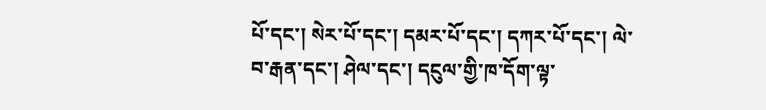པོ་དང་། སེར་པོ་དང་། དམར་པོ་དང་། དཀར་པོ་དང་། ལེ་བ་རྒན་དང་། ཤེལ་དང་། དངུལ་གྱི་ཁ་དོག་ལྟ་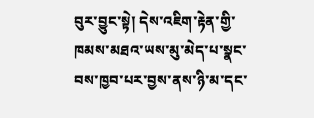བུར་བྱུང་སྟེ། དེས་འཇིག་རྟེན་གྱི་ཁམས་མཐའ་ཡས་མུ་མེད་པ་སྣང་བས་ཁྱབ་པར་བྱས་ནས་ཉི་མ་དང་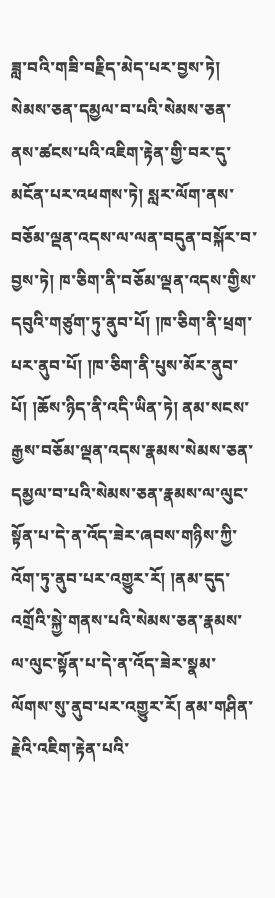ཟླ་བའི་གཟི་བརྗིད་མེད་པར་བྱས་ཏེ། སེམས་ཅན་དམྱལ་བ་པའི་སེམས་ཅན་ནས་ཚངས་པའི་འཇིག་རྟེན་གྱི་བར་དུ་མངོན་པར་འཕགས་ཏེ། སླར་ལོག་ནས་བཅོམ་ལྡན་འདས་ལ་ལན་བདུན་བསྐོར་བ་བྱས་ཏེ། ཁ་ཅིག་ནི་བཅོམ་ལྡན་འདས་གྱིས་དབུའི་གཙུག་ཏུ་ནུབ་པོ། །ཁ་ཅིག་ནི་ཕྲག་པར་ནུབ་པོ། །ཁ་ཅིག་ནི་པུས་མོར་ནུབ་པོ། །ཆོས་ཉིད་ནི་འདི་ཡིན་ཏེ། ནམ་སངས་རྒྱས་བཅོམ་ལྡན་འདས་རྣམས་སེམས་ཅན་དམྱལ་བ་པའི་སེམས་ཅན་རྣམས་ལ་ལུང་སྟོན་པ་དེ་ན་འོད་ཟེར་ཞབས་གཉིས་ཀྱི་འོག་ཏུ་ནུབ་པར་འགྱུར་རོ། །ནམ་དུད་འགྲོའི་སྐྱེ་གནས་པའི་སེམས་ཅན་རྣམས་ལ་ལུང་སྟོན་པ་དེ་ན་འོད་ཟེར་སྣམ་ལོགས་སུ་ནུབ་པར་འགྱུར་རོ། ནམ་གཤིན་རྗེའི་འཇིག་རྟེན་པའི་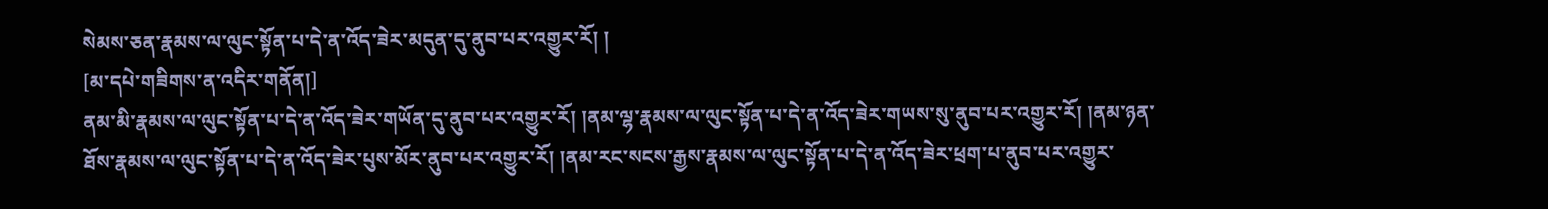སེམས་ཅན་རྣམས་ལ་ལུང་སྟོན་པ་དེ་ན་འོད་ཟེར་མདུན་དུ་ནུབ་པར་འགྱུར་རོ། །
[མ་དཔེ་གཟིགས་ན་འདིར་གནོན།]
ནམ་མི་རྣམས་ལ་ལུང་སྟོན་པ་དེ་ན་འོད་ཟེར་གཡོན་དུ་ནུབ་པར་འགྱུར་རོ། །ནམ་ལྷ་རྣམས་ལ་ལུང་སྟོན་པ་དེ་ན་འོད་ཟེར་གཡས་སུ་ནུབ་པར་འགྱུར་རོ། །ནམ་ཉན་ཐོས་རྣམས་ལ་ལུང་སྟོན་པ་དེ་ན་འོད་ཟེར་པུས་མོར་ནུབ་པར་འགྱུར་རོ། །ནམ་རང་སངས་རྒྱས་རྣམས་ལ་ལུང་སྟོན་པ་དེ་ན་འོད་ཟེར་ཕྲག་པ་ནུབ་པར་འགྱུར་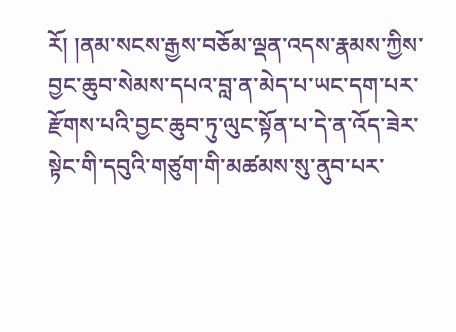རོ། །ནམ་སངས་རྒྱས་བཅོམ་ལྡན་འདས་རྣམས་ཀྱིས་བྱང་ཆུབ་སེམས་དཔའ་བླ་ན་མེད་པ་ཡང་དག་པར་རྫོགས་པའི་བྱང་ཆུབ་ཏུ་ལུང་སྟོན་པ་དེ་ན་འོད་ཟེར་སྟེང་གི་དབུའི་གཙུག་གི་མཚམས་སུ་ནུབ་པར་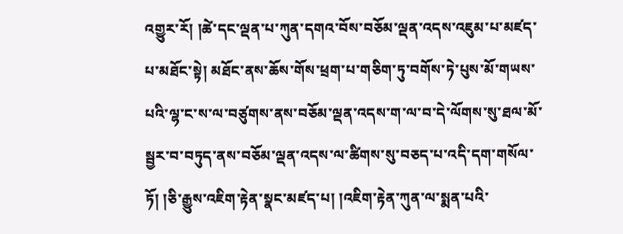འགྱུར་རོ། །ཚེ་དང་ལྡན་པ་ཀུན་དགའ་བོས་བཅོམ་ལྡན་འདས་འཇུམ་པ་མཛད་པ་མཐོང་སྟེ། མཐོང་ནས་ཆོས་གོས་ཕྲག་པ་གཅིག་ཏུ་བགོས་ཏེ་པུས་མོ་གཡས་པའི་ལྷ་ང་ས་ལ་བཙུགས་ནས་བཅོམ་ལྡན་འདས་ག་ལ་བ་དེ་ལོགས་སུ་ཐལ་མོ་སྦྱར་བ་བཏུད་ནས་བཅོམ་ལྡན་འདས་ལ་ཚིགས་སུ་བཅད་པ་འདི་དག་གསོལ་ཏོ། །ཅི་རྒྱུས་འཇིག་རྟེན་སྣང་མཛད་པ། །འཇིག་རྟེན་ཀུན་ལ་སྨན་པའི་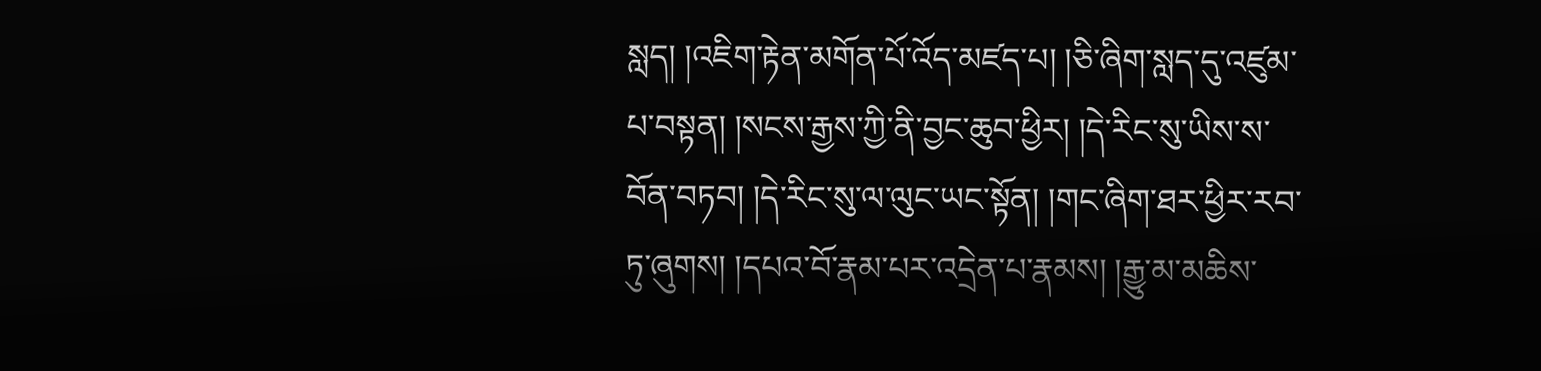སླད། །འཇིག་རྟེན་མགོན་པོ་འོད་མཛད་པ། །ཅི་ཞིག་སླད་དུ་འཛུམ་པ་བསྟན། །སངས་རྒྱས་ཀྱི་ནི་བྱང་ཆུབ་ཕྱིར། །དེ་རིང་སུ་ཡིས་ས་བོན་བཏབ། །དེ་རིང་སུ་ལ་ལུང་ཡང་སྟོན། །གང་ཞིག་ཐར་ཕྱིར་རབ་ཏུ་ཞུགས། །དཔའ་བོ་རྣམ་པར་འདྲེན་པ་རྣམས། །རྒྱུ་མ་མཆིས་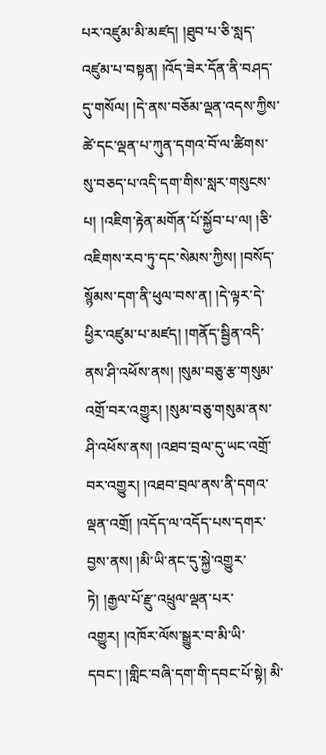པར་འཛུམ་མི་མཛད། །ཐུབ་པ་ཅི་སླད་འཛུམ་པ་བསྟན། །འོད་ཟེར་དོན་ནི་བཤད་དུ་གསོལ། །དེ་ནས་བཅོམ་ལྡན་འདས་ཀྱིས་ཚེ་དང་ལྡན་པ་ཀུན་དགའ་བོ་ལ་ཚིགས་སུ་བཅད་པ་འདི་དག་གིས་སླར་གསུངས་པ། །འཇིག་རྟེན་མགོན་པོ་སྐྱོབ་པ་ལ། །ཅི་འཇིགས་རབ་ཏུ་དང་སེམས་ཀྱིས། །བསོད་སྙོམས་དག་ནི་ཕུལ་བས་ན། །དེ་ལྟར་དེ་ཕྱིར་འཛུམ་པ་མཛད། །གནོད་སྦྱིན་འདི་ནས་ཤི་འཕོས་ནས། །སུམ་བཅུ་རྩ་གསུམ་འགྲོ་བར་འགྱུར། །སུམ་བཅུ་གསུམ་ནས་ཤི་འཕོས་ནས། །འཐབ་བྲལ་དུ་ཡང་འགྲོ་བར་འགྱུར། །འཐབ་བྲལ་ནས་ནི་དགའ་ལྡན་འགྲོ། །འདོད་ལ་འདོད་པས་དགར་བྱས་ནས། །མི་ཡི་ནང་དུ་སྐྱེ་འགྱུར་ཏེ། །རྒྱལ་པོ་རྫུ་འཕྲུལ་ལྡན་པར་འགྱུར། །འཁོར་ལོས་སྒྱུར་བ་མི་ཡི་དབང་། །གླིང་བཞི་དག་གི་དབང་པོ་སྟེ། མི་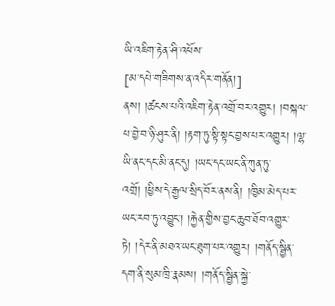ཡི་འཇིག་རྟེན་ཤི་འཕོས་
[མ་དཔེ་གཟིགས་ན་འདིར་གནོན།]
ནས། །ཚངས་པའི་འཇིག་རྟེན་འགྲོ་བར་འགྱུར། །བསྐལ་པ་བྱེ་བ་ཉི་ཤུར་ནི། །རྟག་ཏུ་སྟི་སྟང་བྱས་པར་འགྱུར། །ལྷ་ཡི་ནང་དང་མི་ནང་དུ། །ཡང་དང་ཡང་ནི་ཀུན་ཏུ་འགྲོ། །ཕྱིས་དེ་རྒྱལ་སྲིད་བོར་ནས་ནི། །ཁྱིམ་མེད་པར་ཡང་རབ་ཏུ་འབྱུང་། །རྐྱེན་གྱིས་བྱང་ཆུབ་ཐོབ་འགྱུར་ཏེ། །དེར་ནི་མཐའ་ཡང་ཐུག་པར་འགྱུར། །གནོད་སྦྱིན་དག་ནི་སུམ་ཁྲི་རྣམས། །གནོད་སྦྱིན་སྐྱེ་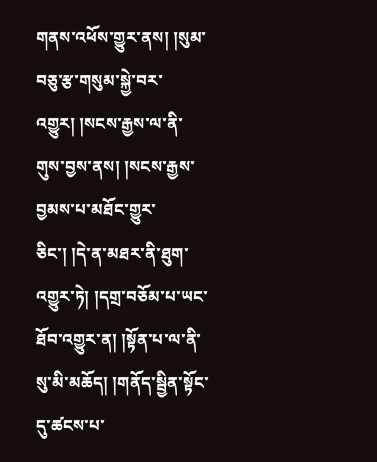གནས་འཕོས་གྱུར་ནས། །སུམ་བཅུ་རྩ་གསུམ་སྐྱེ་བར་འགྱུར། །སངས་རྒྱས་ལ་ནི་གུས་བྱས་ནས། །སངས་རྒྱས་བྱམས་པ་མཐོང་གྱུར་ཅིང་། །དེ་ན་མཐར་ནི་ཐུག་འགྱུར་ཏེ། །དགྲ་བཅོམ་པ་ཡང་ཐོབ་འགྱུར་ན། །སྟོན་པ་ལ་ནི་སུ་མི་མཆོད། །གནོད་སྦྱིན་སྟོང་དུ་ཚངས་པ་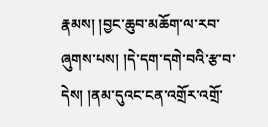རྣམས། །བྱང་ཆུབ་མཆོག་ལ་རབ་ཞུགས་པས། །དེ་དག་དགེ་བའི་རྩ་བ་དེས། །ནམ་དུའང་ངན་འགྲོར་འགྲོ་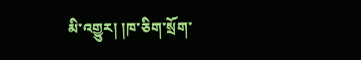མི་འགྱུར། །ཁ་ཅིག་སྲོག་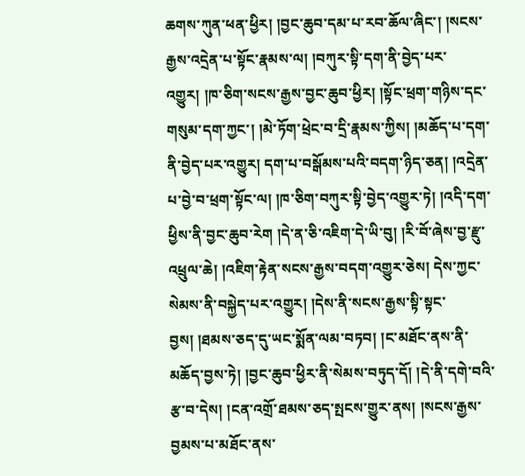ཆགས་ཀུན་ཕན་ཕྱིར། །བྱང་ཆུབ་དམ་པ་རབ་ཆོལ་ཞིང་། །སངས་རྒྱས་འདྲེན་པ་སྟོང་རྣམས་ལ། །བཀུར་སྟི་དག་ནི་བྱེད་པར་འགྱུར། །ཁ་ཅིག་སངས་རྒྱས་བྱང་ཆུབ་ཕྱིར། །སྟོང་ཕྲག་གཉིས་དང་གསུམ་དག་ཀྱང་། །མེ་ཏོག་ཕྲེང་བ་དྲི་རྣམས་ཀྱིས། །མཆོད་པ་དག་ནི་བྱེད་པར་འགྱུར། དག་པ་བསྒོམས་པའི་བདག་ཉིད་ཅན། །འདྲེན་པ་བྱེ་བ་ཕྲག་སྟོང་ལ། །ཁ་ཅིག་བཀུར་སྟི་བྱེད་འགྱུར་ཏེ། །འདི་དག་ཕྱིས་ནི་བྱང་ཆུབ་རེག །དེ་ན་ཅི་འཇིག་དེ་ཡི་བུ། །རི་བོ་ཞེས་བྱ་རྫུ་འཕྲུལ་ཆེ། །འཇིག་རྟེན་སངས་རྒྱས་བདག་འགྱུར་ཅེས། དེས་ཀྱང་སེམས་ནི་བསྐྱེད་པར་འགྱུར། །དེས་ནི་སངས་རྒྱས་སྟི་སྟང་བྱས། །ཐམས་ཅད་དུ་ཡང་སྨོན་ལམ་བཏབ། །ང་མཐོང་ནས་ནི་མཆོད་བྱས་ཏེ། །བྱང་ཆུབ་ཕྱིར་ནི་སེམས་བཏུད་དོ། །དེ་ནི་དགེ་བའི་རྩ་བ་དེས། །ངན་འགྲོ་ཐམས་ཅད་སྤངས་གྱུར་ནས། །སངས་རྒྱས་བྱམས་པ་མཐོང་ནས་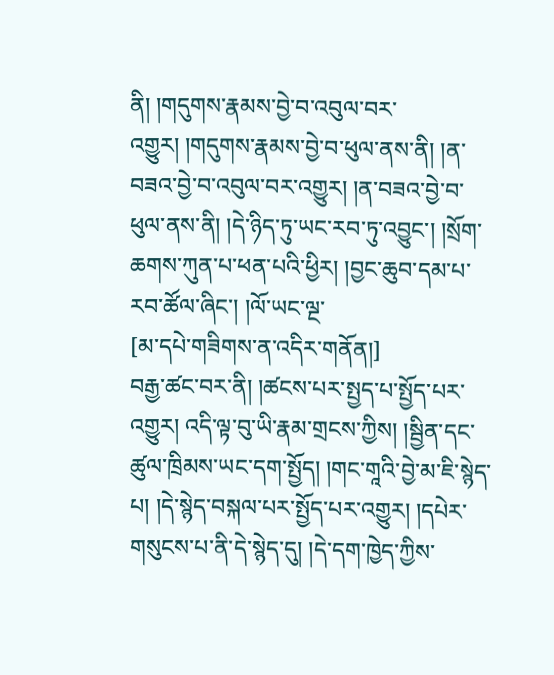ནི། །གདུགས་རྣམས་བྱེ་བ་འབུལ་བར་འགྱུར། །གདུགས་རྣམས་བྱེ་བ་ཕུལ་ནས་ནི། །ན་བཟའ་བྱེ་བ་འབུལ་བར་འགྱུར། །ན་བཟའ་བྱེ་བ་ཕུལ་ནས་ནི། །དེ་ཉིད་ཏུ་ཡང་རབ་ཏུ་འབྱུང་། །སྲོག་ཆགས་ཀུན་པ་ཕན་པའི་ཕྱིར། །བྱང་ཆུབ་དམ་པ་རབ་ཚོལ་ཞིང་། །ལོ་ཡང་ལྔ་
[མ་དཔེ་གཟིགས་ན་འདིར་གནོན།]
བརྒྱ་ཚང་བར་ནི། །ཚངས་པར་སྤྱད་པ་སྤྱོད་པར་འགྱུར། འདི་ལྟ་བུ་ཡི་རྣམ་གྲངས་ཀྱིས། །སྦྱིན་དང་ཚུལ་ཁྲིམས་ཡང་དག་སྤྱོད། །གང་གཱའི་བྱེ་མ་ཇི་སྙེད་པ། །དེ་སྙེད་བསྐལ་པར་སྤྱོད་པར་འགྱུར། །དཔེར་གསུངས་པ་ནི་དེ་སྙེད་དུ། །དེ་དག་ཁྱེད་ཀྱིས་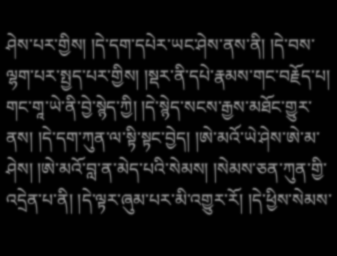ཤེས་པར་གྱིས། །དེ་དག་དཔེར་ཡང་ཤེས་ནས་ནི། །དེ་བས་ལྷག་པར་སྤྱད་པར་གྱིས། །སྡར་ནི་དཔེ་རྣམས་གང་བརྗོད་པ། གང་གཱ་ཡེ་ནི་བྱེ་སྙེད་ཀྱི། །དེ་སྙེད་སངས་རྒྱས་མཐོང་གྱུར་ནས། །དེ་དག་ཀུན་ལ་སྟི་སྟང་བྱེད། །ཨེ་མའོ་ཡེ་ཤེས་ཨེ་མ་ཤེས། །ཨེ་མའོ་བླ་ན་མེད་པའི་སེམས། །སེམས་ཅན་ཀུན་གྱི་འདྲེན་པ་ནི། །དེ་ལྟར་ཞུམ་པར་མི་འགྱུར་རོ། །དེ་ཕྱིས་སེམས་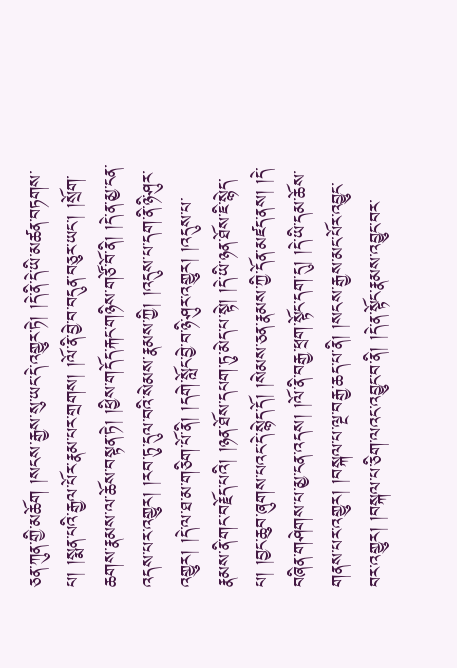ཅན་ཀུན་གྱི་མཆོག །སངས་རྒྱས་སུ་ཡང་དེ་འགྱུར་ཏེ། །དེ་ནི་དེ་ཡི་མཚན་བཏགས་པ། །སྨན་པའི་རྒྱལ་པོར་རྣམ་པར་གྲགས། །ལོ་ནི་བྱེ་བ་བདུན་བཅུར་ཡང་། །སྲོག་ཆགས་རྣམས་ལ་ཆོས་བསྟན་ཏེ། །ཕྱིས་གདོད་རྐང་གཉིས་གཙོ་བོ་ནི། །དེ་ན་མྱ་ངན་འདས་པར་འགྱུར། །རབ་ཏུ་དུལ་བའི་སེམས་རྣམས་ཀྱི། །འདུས་པ་དག་ནི་ཉི་ཤུར་འགྱུར། །དེ་ལ་ཐ་མ་གཅིག་པོ་ནི། །དགེ་སློང་བྱེ་བ་ཉི་ཤུར་འགྱུར། །འདུས་པ་རྣམས་ནི་གང་བརྗོད་པའི། །ཉན་ཐོས་དཔག་ཏུ་མེད་པ་སྟེ། །དེ་ཡི་ཉན་ཐོས་ཇི་སྙེད་པ། །བྱང་ཆུབ་ཞུགས་པའང་དེ་སྙེད་དོ། །སེམས་ཅན་རྣམས་ཀྱི་དོན་མཛད་ནས། །དེ་བཞིན་གཤེགས་པ་མྱ་ངན་འདས། །ལོ་ནི་བརྒྱ་ཕྲག་སྟོང་དག་དུ། །དེ་ཡི་དམ་ཆོས་གནས་པར་འགྱུར། །བསྐལ་པ་ལྔ་བརྒྱ་ཆད་པ་ནི། །སངས་རྒྱས་མང་པོར་འབྱུང་བར་འགྱུར། །བསྐལ་པ་ཅིག་ལའང་འབྱུང་བ་ནི། །དེ་ན་སྟོང་རྣམས་འབྱུང་བར་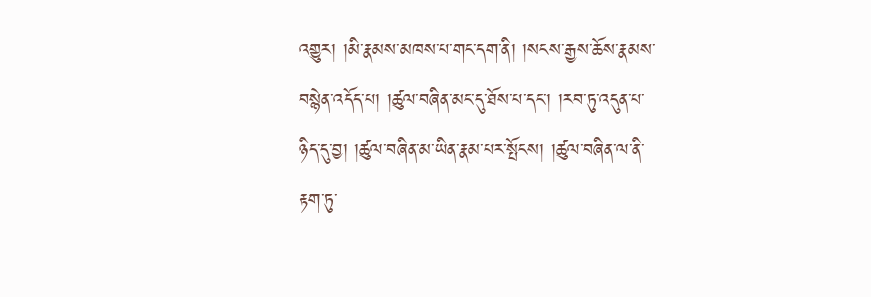འགྱུར། །མི་རྣམས་མཁས་པ་གང་དག་ནི། །སངས་རྒྱས་ཆོས་རྣམས་བསྙེན་འདོད་པ། །ཚུལ་བཞིན་མང་དུ་ཐོས་པ་དང་། །རབ་ཏུ་འདུན་པ་ཉིད་དུ་བྱ། །ཚུལ་བཞིན་མ་ཡིན་རྣམ་པར་སྤོངས། །ཚུལ་བཞིན་ལ་ནི་རྟག་ཏུ་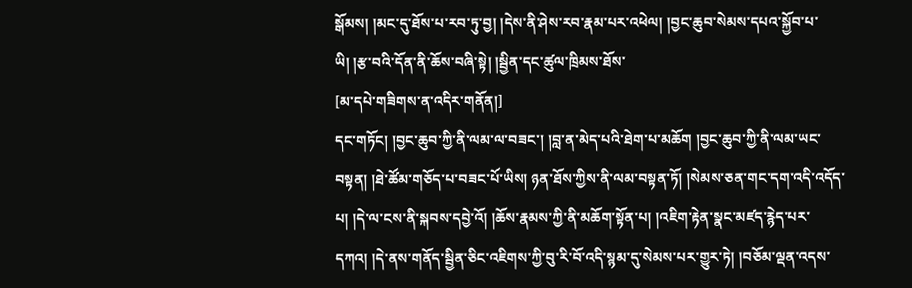སྒོམས། །མང་དུ་ཐོས་པ་རབ་ཏུ་བྱ། །དེས་ནི་ཤེས་རབ་རྣམ་པར་འཕེལ། །བྱང་ཆུབ་སེམས་དཔའ་སྐྱོབ་པ་ཡི། །རྩ་བའི་དོན་ནི་ཆོས་བཞི་སྟེ། །སྦྱིན་དང་ཚུལ་ཁྲིམས་ཐོས་
[མ་དཔེ་གཟིགས་ན་འདིར་གནོན།]
དང་གཏོང། །བྱང་ཆུབ་ཀྱི་ནི་ལམ་ལ་བཟང་། །བླ་ན་མེད་པའི་ཐེག་པ་མཆོག །བྱང་ཆུབ་ཀྱི་ནི་ལམ་ཡང་བསྟན། །ཐེ་ཚོམ་གཅོད་པ་བཟང་པོ་ཡིས། ཉན་ཐོས་ཀྱིས་ནི་ལམ་བསྟན་ཏོ། །སེམས་ཅན་གང་དག་འདི་འདོད་པ། །དེ་ལ་ངས་ནི་སྐབས་དབྱེ་འོ། །ཆོས་རྣམས་ཀྱི་ནི་མཆོག་སྟོན་པ། །འཇིག་རྟེན་སྣང་མཛད་རྙེད་པར་དཀའ། །དེ་ནས་གནོད་སྦྱིན་ཅིང་འཇིགས་ཀྱི་བུ་རི་བོ་འདི་སྙམ་དུ་སེམས་པར་གྱུར་ཏེ། །བཅོམ་ལྡན་འདས་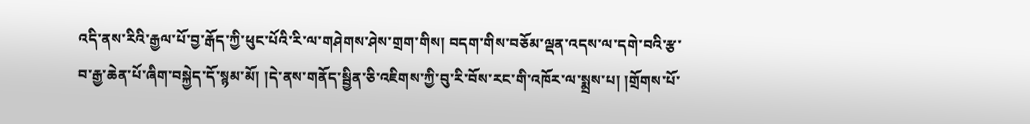འདི་ནས་རིའི་རྒྱལ་པོ་བྱ་རྒོད་ཀྱི་ཕུང་པོའི་རི་ལ་གཤེགས་ཤེས་གྲག་གིས། བདག་གིས་བཅོམ་ལྡན་འདས་ལ་དགེ་བའི་རྩ་བ་རྒྱ་ཆེན་པོ་ཞིག་བསྐྱེད་དོ་སྙམ་མོ། །དེ་ནས་གནོད་སྦྱིན་ཅི་འཇིགས་ཀྱི་བུ་རི་བོས་རང་གི་འཁོར་ལ་སྨྲས་པ། །གྲོགས་པོ་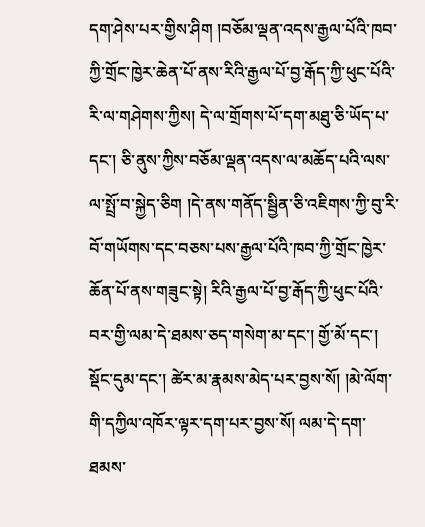དག་ཤེས་པར་གྱིས་ཤིག །བཅོམ་ལྡན་འདས་རྒྱལ་པོའི་ཁབ་ཀྱི་གྲོང་ཁྱེར་ཆེན་པོ་ནས་རིའི་རྒྱལ་པོ་བྱ་རྒོད་ཀྱི་ཕུང་པོའི་རི་ལ་གཤེགས་ཀྱིས། དེ་ལ་གྲོགས་པོ་དག་མཐུ་ཅི་ཡོད་པ་དང་། ཅི་ནུས་ཀྱིས་བཅོམ་ལྡན་འདས་ལ་མཆོད་པའི་ལས་ལ་སྤྲོ་བ་སྐྱེད་ཅིག །དེ་ནས་གནོད་སྦྱིན་ཅི་འཇིགས་ཀྱི་བུ་རི་བོ་གཡོགས་དང་བཅས་པས་རྒྱལ་པོའི་ཁབ་ཀྱི་གྲོང་ཁྱེར་ཆོན་པོ་ནས་གཟུང་སྟེ། རིའི་རྒྱལ་པོ་བྱ་རྒོད་ཀྱི་ཕུང་པོའི་བར་གྱི་ལམ་དེ་ཐམས་ཅད་གསེག་མ་དང་། གྱོ་མོ་དང་། སྡོང་དུམ་དང་། ཚེར་མ་རྣམས་མེད་པར་བྱས་སོ། །མེ་ལོག་གི་དཀྱིལ་འཁོར་ལྟར་དག་པར་བྱས་སོ། ལམ་དེ་དག་ཐམས་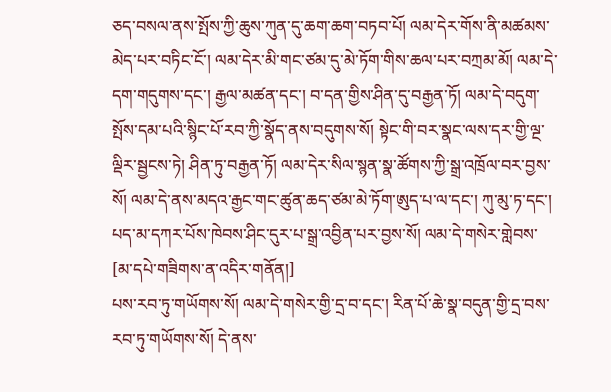ཅད་བསལ་ནས་སྤོས་ཀྱི་ཆུས་ཀུན་དུ་ཆག་ཆག་བཏབ་པོ། ལམ་དེར་གོས་ནི་མཚམས་མེད་པར་བཏིང་ངོ་། ལམ་དེར་མི་གང་ཙམ་དུ་མེ་ཏོག་གིས་ཆལ་པར་བཀྲམ་མོ། ལམ་དེ་དག་གདུགས་དང་། རྒྱལ་མཚན་དང་། བ་དན་གྱིས་ཤིན་དུ་བརྒྱན་ཏོ། ལམ་དེ་བདུག་སྤོས་དམ་པའི་སྙིང་པོ་རབ་ཀྱི་སྣོད་ནས་བདུགས་སོ། སྟེང་གི་བར་སྣང་ལས་དར་གྱི་ལྔ་ལྡིར་སྦྱངས་ཏེ། ཤིན་ཏུ་བརྒྱན་ཏོ། ལམ་དེར་སིལ་སྙན་སྣ་ཚོགས་ཀྱི་སྒྲ་འཁྲོལ་བར་བྱས་སོ། ལམ་དེ་ནས་མདའ་རྒྱང་གང་ཚུན་ཆད་ཙམ་མེ་ཏོག་ཨུད་པ་ལ་དང་། ཀུ་མུ་ཏ་དང་། པད་མ་དཀར་པོས་ཁེབས་ཤིང་དུར་པ་སྒྲ་འབྱིན་པར་བྱས་སོ། ལམ་དེ་གསེར་གླེབས་
[མ་དཔེ་གཟིགས་ན་འདིར་གནོན།]
པས་རབ་ཏུ་གཡོགས་སོ། ལམ་དེ་གསེར་གྱི་དྲ་བ་དང་། རིན་པོ་ཆེ་སྣ་བདུན་གྱི་དྲ་བས་རབ་ཏུ་གཡོགས་སོ། དེ་ནས་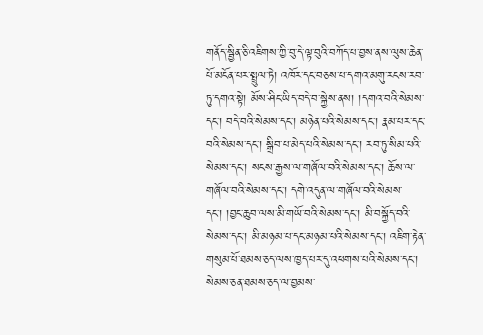གནོད་སྦྱིན་ཅི་འཇིགས་ཀྱི་བུ་དེ་ལྟ་བུའི་བཀོད་པ་བྱས་ནས་ལུས་ཆེན་པོ་མངོན་པར་སྤྲུལ་ཏེ། འཁོར་དང་བཅས་པ་དགའ་མགུ་རངས་རབ་ཏུ་དགའ་སྟེ། མོས་ཤིང་ཡིད་བདེ་བ་སྐྱེས་ནས། །དགའ་བའི་སེམས་དང་། བདེ་བའི་སེམས་དང་། མཉེན་པའི་སེམས་དང་། རྣམ་པར་དང་བའི་སེམས་དང་། སྒྲིབ་པ་མེད་པའི་སེམས་དང་། རབ་ཏུ་སིམ་པའི་སེམས་དང་། སངས་རྒྱས་ལ་གཞོལ་བའི་སེམས་དང་། ཆོས་ལ་གཞོལ་བའི་སེམས་དང་། དགེ་འདུན་ལ་གཞོལ་བའི་སེམས་དང་། །བྱང་ཆུབ་ལས་མི་གཡོ་བའི་སེམས་དང་། མི་བསྐྱོད་བའི་སེམས་དང་། མི་མཉམ་པ་དང་མཉམ་པའི་སེམས་དང་། འཇིག་རྟེན་གསུམ་པོ་ཐམས་ཅད་ལས་ཁྱད་པར་དུ་འཕགས་པའི་སེམས་དང་། སེམས་ཅན་ཐམས་ཅད་ལ་བྱམས་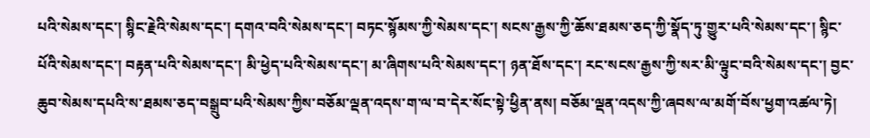པའི་སེམས་དང་། སྙིང་རྗེའི་སེམས་དང་། དགའ་བའི་སེམས་དང་། བཏང་སྙོམས་ཀྱི་སེམས་དང་། སངས་རྒྱས་ཀྱི་ཆོས་ཐམས་ཅད་ཀྱི་སྣོད་ཏུ་གྱུར་པའི་སེམས་དང་། སྙིང་པོའི་སེམས་དང་། བརྟན་པའི་སེམས་དང་། མི་ཕྱེད་པའི་སེམས་དང་། མ་ཞིགས་པའི་སེམས་དང་། ཉན་ཐོས་དང་། རང་སངས་རྒྱས་ཀྱི་སར་མི་ལྟུང་བའི་སེམས་དང་། བྱང་ཆུབ་སེམས་དཔའི་ས་ཐམས་ཅད་བསྒྲུབ་པའི་སེམས་ཀྱིས་བཅོམ་ལྡན་འདས་ག་ལ་བ་དེར་སོང་སྟེ་ཕྱིན་ནས། བཅོམ་ལྡན་འདས་ཀྱི་ཞབས་ལ་མགོ་བོས་ཕྱག་འཚལ་ཏེ།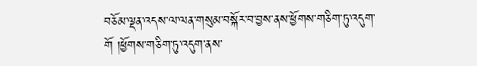བཅོམ་ལྡན་འདས་ལ་ལན་གསུམ་བསྐོར་བ་བྱས་ནས་ཕྱོགས་གཅིག་ཏུ་འདུག་གོ །ཕྱོགས་གཅིག་ཏུ་འདུག་ནས་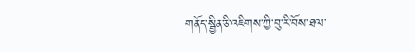གནོད་སྦྱིན་ཅི་འཇིགས་ཀྱི་བུ་རི་བོས་ཐལ་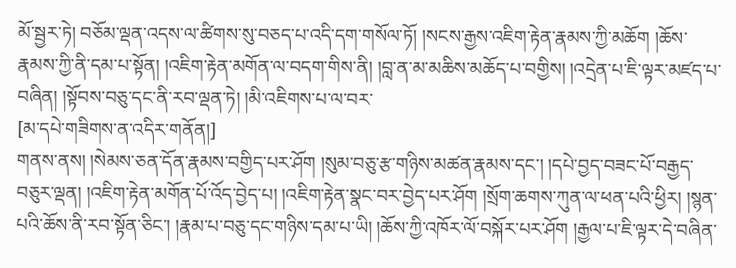མོ་སྦྱར་ཏེ། བཅོམ་ལྡན་འདས་ལ་ཚིགས་སུ་བཅད་པ་འདི་དག་གསོལ་ཏོ། །སངས་རྒྱས་འཇིག་རྟེན་རྣམས་ཀྱི་མཆོག །ཆོས་རྣམས་ཀྱི་ནི་དམ་པ་སྟོན། །འཇིག་རྟེན་མགོན་ལ་བདག་གིས་ནི། །བླ་ན་མ་མཆིས་མཆོད་པ་བགྱིས། །འདྲེན་པ་ཇི་ལྟར་མཛད་པ་བཞིན། །སྟོབས་བཅུ་དང་ནི་རབ་ལྡན་ཏེ། །མི་འཇིགས་པ་ལ་བར་
[མ་དཔེ་གཟིགས་ན་འདིར་གནོན།]
གནས་ནས། །སེམས་ཅན་དོན་རྣམས་བགྱིད་པར་ཤོག །སུམ་བཅུ་རྩ་གཉིས་མཚན་རྣམས་དང་། །དཔེ་བྱད་བཟང་པོ་བརྒྱད་བཅུར་ལྡན། །འཇིག་རྟེན་མགོན་པོ་འོད་བྱེད་པ། །འཇིག་རྟེན་སྣང་བར་བྱེད་པར་ཤོག །སྲོག་ཆགས་ཀུན་ལ་ཕན་པའི་ཕྱིར། །སྙན་པའི་ཆོས་ནི་རབ་སྟོན་ཅིང་། །རྣམ་པ་བཅུ་དང་གཉིས་དམ་པ་ཡི། །ཆོས་ཀྱི་འཁོར་ལོ་བསྐོར་པར་ཤོག །རྒྱལ་པ་ཇི་ལྟར་དེ་བཞིན་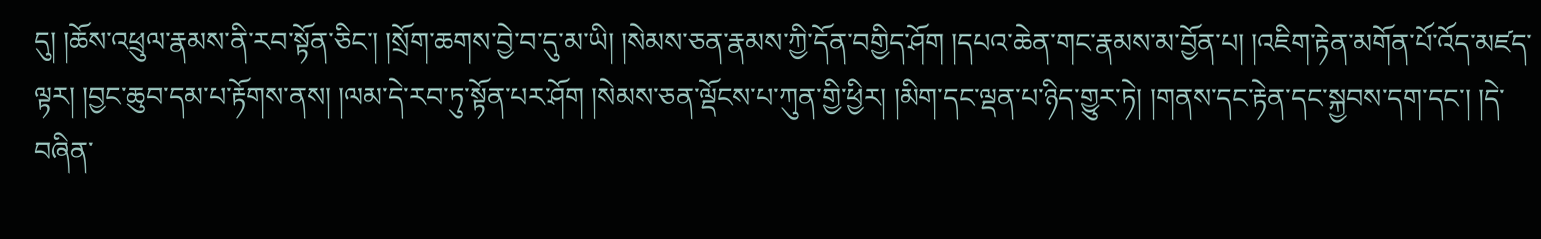དུ། །ཆོས་འཕྲུལ་རྣམས་ནི་རབ་སྟོན་ཅིང་། །སྲོག་ཆགས་བྱེ་བ་དུ་མ་ཡི། །སེམས་ཅན་རྣམས་ཀྱི་དོན་བགྱིད་ཤོག །དཔའ་ཆེན་གང་རྣམས་མ་བྱོན་པ། །འཇིག་རྟེན་མགོན་པོ་འོད་མཛད་ལྟར། །བྱང་ཆུབ་དམ་པ་རྟོགས་ནས། །ལམ་དེ་རབ་ཏུ་སྟོན་པར་ཤོག །སེམས་ཅན་ལྡོངས་པ་ཀུན་གྱི་ཕྱིར། །མིག་དང་ལྡན་པ་ཉིད་གྱུར་ཏེ། །གནས་དང་རྟེན་དང་སྐྱབས་དག་དང་། །དེ་བཞིན་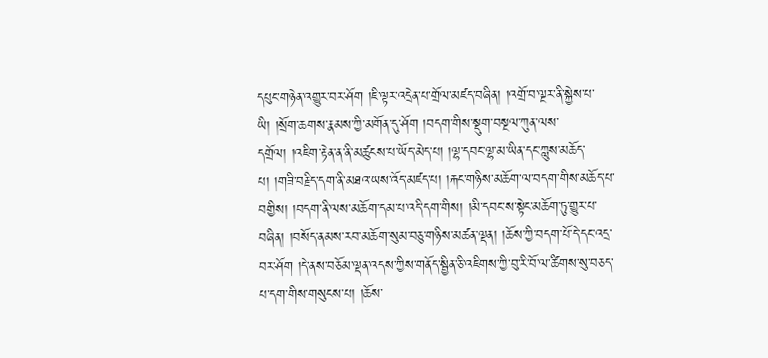དཔུང་གཉེན་འགྱུར་བར་ཤོག །ཇི་ལྟར་འདྲེན་པ་གྲོལ་མཛད་བཞིན། །འགྲོ་བ་ལྔར་ནི་སྐྱེས་པ་ཡི། །སྲོག་ཆགས་རྣམས་ཀྱི་མགོན་དུ་ཤོག །བདག་གིས་སྡུག་བསྔལ་ཀུན་ལས་དགྲོལ། །འཇིག་རྟེན་ན་ནི་མཚུངས་པ་ཡོད་མེད་པ། །ལྷ་དབང་ལྷ་མ་ཡིན་དང་ཀླུས་མཆོད་པ། །གཟི་བརྗིད་དག་ནི་མཐའ་ཡས་འོད་མཛད་པ། །རྐང་གཉིས་མཆོག་ལ་བདག་གིས་མཆོད་པ་བགྱིས། །བདག་ནི་ལས་མཆོག་དམ་པ་འདི་དག་གིས། །མི་དབང་ས་སྟེང་མཆོག་ཏུ་གྱུར་པ་བཞིན། །བསོད་ནམས་རབ་མཆོག་སུམ་བཅུ་གཉིས་མཚན་ལྡན། །ཆོས་ཀྱི་བདག་པོ་དེ་དང་འདྲ་བར་ཤོག །དེ་ནས་བཅོམ་ལྡན་འདས་ཀྱིས་གནོད་སྦྱིན་ཅི་འཇིགས་ཀྱི་བུ་རི་བོ་ལ་ཚིགས་སུ་བཅད་པ་དག་གིས་གསུངས་པ། །ཆོས་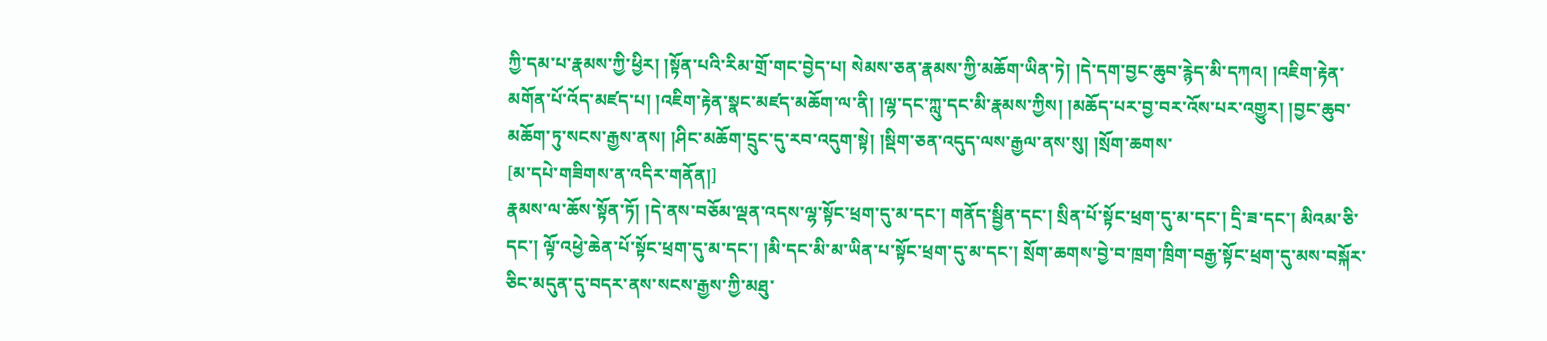ཀྱི་དམ་པ་རྣམས་ཀྱི་ཕྱིར། །སྟོན་པའི་རིམ་གྲོ་གང་བྱེད་པ། སེམས་ཅན་རྣམས་ཀྱི་མཆོག་ཡིན་ཏེ། །དེ་དག་བྱང་ཆུབ་རྙེད་མི་དཀའ། །འཇིག་རྟེན་མགོན་པོ་འོད་མཛད་པ། །འཇིག་རྟེན་སྣང་མཛད་མཆོག་ལ་ནི། །ལྷ་དང་ཀླུ་དང་མི་རྣམས་ཀྱིས། །མཆོད་པར་བྱ་བར་འོས་པར་འགྱུར། །བྱང་ཆུབ་མཆོག་ཏུ་སངས་རྒྱས་ནས། །ཤིང་མཆོག་དྲུང་དུ་རབ་འདུག་སྟེ། །སྡིག་ཅན་འདུད་ལས་རྒྱལ་ནས་སུ། །སྲོག་ཆགས་
[མ་དཔེ་གཟིགས་ན་འདིར་གནོན།]
རྣམས་ལ་ཆོས་སྟོན་ཏོ། །དེ་ནས་བཅོམ་ལྡན་འདས་ལྷ་སྟོང་ཕྲག་དུ་མ་དང་། གནོད་སྦྱིན་དང་། སྲིན་པོ་སྟོང་ཕྲག་དུ་མ་དང་། དྲི་ཟ་དང་། མིའམ་ཅི་དང་། ལྟོ་འཕྱེ་ཆེན་པོ་སྟོང་ཕྲག་དུ་མ་དང་། །མི་དང་མི་མ་ཡིན་པ་སྟོང་ཕྲག་དུ་མ་དང་། སྲོག་ཆགས་བྱེ་བ་ཁྲག་ཁྲིག་བརྒྱ་སྟོང་ཕྲག་དུ་མས་བསྐོར་ཅིང་མདུན་དུ་བདར་ནས་སངས་རྒྱས་ཀྱི་མཐུ་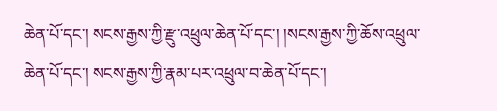ཆེན་པོ་དང་། སངས་རྒྱས་ཀྱི་རྫུ་འཕྲུལ་ཆེན་པོ་དང་། །སངས་རྒྱས་ཀྱི་ཆོས་འཕྲུལ་ཆེན་པོ་དང་། སངས་རྒྱས་ཀྱི་རྣམ་པར་འཕྲུལ་བ་ཆེན་པོ་དང་།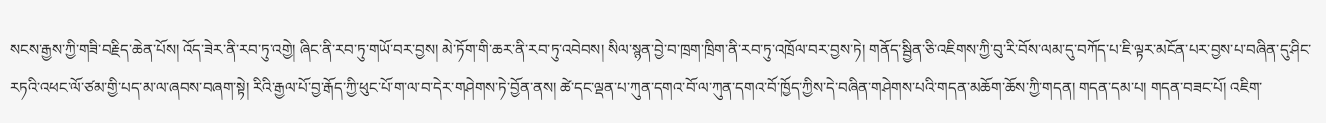སངས་རྒྱས་ཀྱི་གཟི་བརྗིད་ཆེན་པོས། འོད་ཟེར་ནི་རབ་ཏུ་འགྱེ། ཞིང་ནི་རབ་ཏུ་གཡོ་བར་བྱས། མེ་ཏོག་གི་ཆར་ནི་རབ་ཏུ་འབེབས། སིལ་སྙན་བྱེ་བ་ཁྲག་ཁྲིག་ནི་རབ་ཏུ་འཁྲོལ་བར་བྱས་ཏེ། གནོད་སྦྱིན་ཅི་འཇིགས་ཀྱི་བུ་རི་བོས་ལམ་དུ་བཀོད་པ་ཇི་ལྟར་མངོན་པར་བྱས་པ་བཞིན་དུ་ཤིང་རཏའི་འཕང་ལོ་ཙམ་གྱི་པད་མ་ལ་ཞབས་བཞག་སྟེ། རིའི་རྒྱལ་པོ་བྱ་རྒོད་ཀྱི་ཕུང་པོ་ག་ལ་བ་དེར་གཤེགས་ཏེ་བྱོན་ནས། ཚེ་དང་ལྡན་པ་ཀུན་དགའ་བོ་ལ་ཀུན་དགའ་བོ་ཁྱོད་ཀྱིས་དེ་བཞིན་གཤེགས་པའི་གདན་མཆོག་ཆོས་ཀྱི་གདན། གདན་དམ་པ། གདན་བཟང་པོ། འཇིག་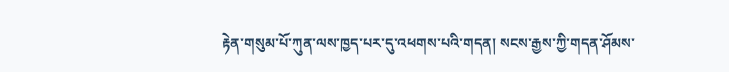རྟེན་གསུམ་པོ་ཀུན་ལས་ཁྱད་པར་དུ་འཕགས་པའི་གདན། སངས་རྒྱས་ཀྱི་གདན་ཤོམས་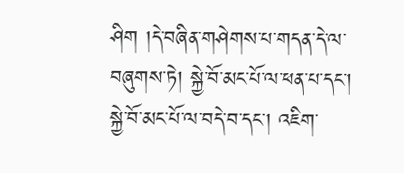ཤིག །དེ་བཞིན་གཤེགས་པ་གདན་དེ་ལ་བཞུགས་ཏེ། སྐྱེ་བོ་མང་པོ་ལ་ཕན་པ་དང་། སྐྱེ་བོ་མང་པོ་ལ་བདེ་བ་དང་། འཇིག་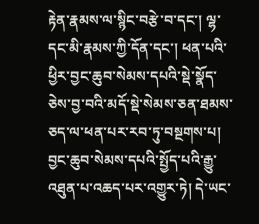རྟེན་རྣམས་ལ་སྙིང་བརྩེ་བ་དང་། ལྷ་དང་མི་རྣམས་ཀྱི་དོན་དང་། ཕན་པའི་ཕྱིར་བྱང་ཆུབ་སེམས་དཔའི་སྡེ་སྣོད་ཅེས་བྱ་བའི་མདོ་སྡེ་སེམས་ཅན་ཐམས་ཅད་ལ་ཕན་པར་རབ་ཏུ་བསྔགས་པ། བྱང་ཆུབ་སེམས་དཔའི་སྤྱོད་པའི་རྒྱུ་འཐུན་པ་འཆད་པར་འགྱུར་ཏེ། དེ་ཡང་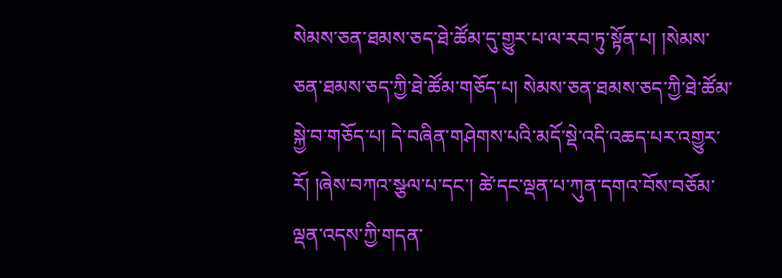སེམས་ཅན་ཐམས་ཅད་ཐེ་ཚོམ་དུ་གྱུར་པ་ལ་རབ་ཏུ་སྟོན་པ། །སེམས་ཅན་ཐམས་ཅད་ཀྱི་ཐེ་ཚོམ་གཅོད་པ། སེམས་ཅན་ཐམས་ཅད་ཀྱི་ཐེ་ཚོམ་སྐྱེ་བ་གཅོད་པ། དེ་བཞིན་གཤེགས་པའི་མདོ་སྡེ་འདི་འཆད་པར་འགྱུར་རོ། །ཞེས་བཀའ་སྩལ་པ་དང་། ཚེ་དང་ལྡན་པ་ཀུན་དགའ་བོས་བཅོམ་ལྡན་འདས་ཀྱི་གདན་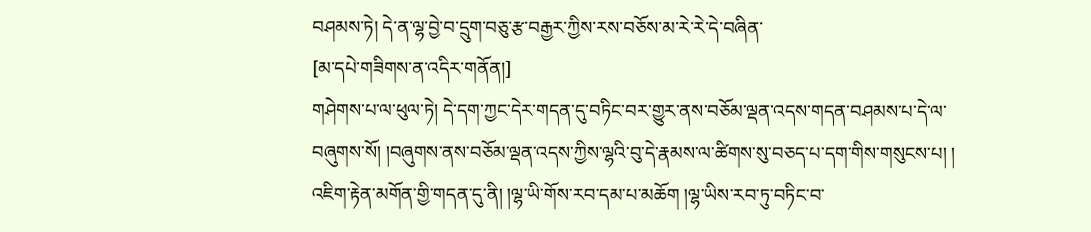བཤམས་ཏེ། དེ་ན་ལྷ་བྱེ་བ་དྲུག་བཅུ་རྩ་བརྒྱར་ཀྱིས་རས་བཅོས་མ་རེ་རེ་དེ་བཞིན་
[མ་དཔེ་གཟིགས་ན་འདིར་གནོན།]
གཤེགས་པ་ལ་ཕུལ་ཏེ། དེ་དག་ཀྱང་དེར་གདན་དུ་བཏིང་བར་གྱུར་ནས་བཅོམ་ལྡན་འདས་གདན་བཤམས་པ་དེ་ལ་བཞུགས་སོ། །བཞུགས་ནས་བཅོམ་ལྡན་འདས་ཀྱིས་ལྷའི་བུ་དེ་རྣམས་ལ་ཚིགས་སུ་བཅད་པ་དག་གིས་གསུངས་པ། ། འཇིག་རྟེན་མགོན་གྱི་གདན་དུ་ནི། །ལྷ་ཡི་གོས་རབ་དམ་པ་མཆོག །ལྷ་ཡིས་རབ་ཏུ་བཏིང་བ་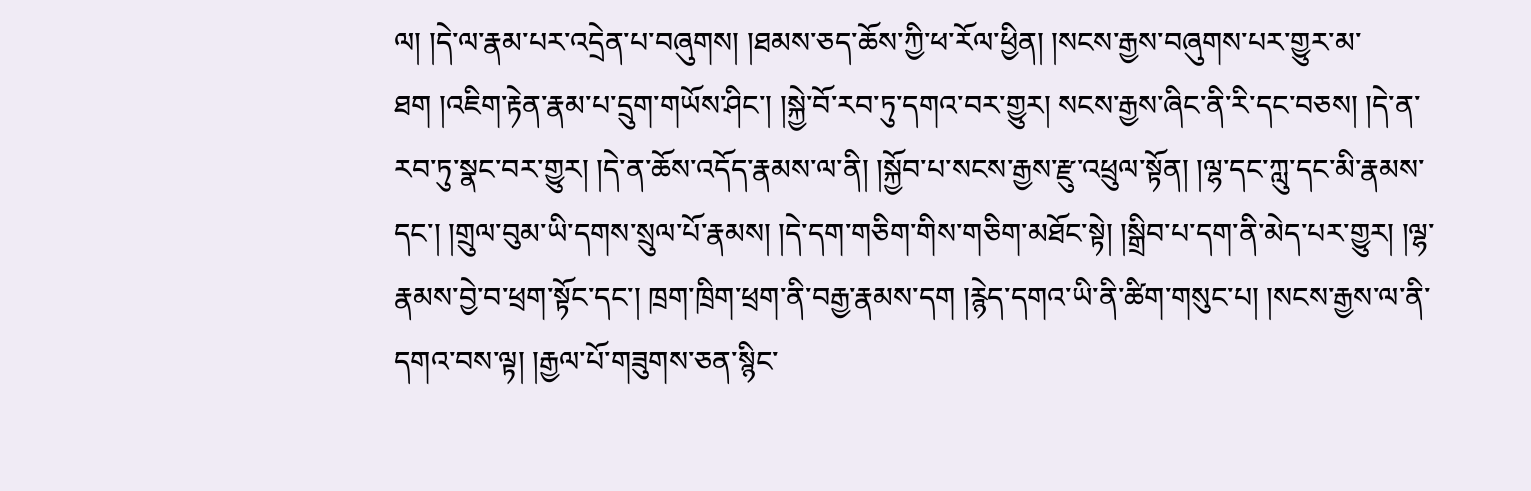ལ། །དེ་ལ་རྣམ་པར་འདྲེན་པ་བཞུགས། །ཐམས་ཅད་ཆོས་ཀྱི་ཕ་རོལ་ཕྱིན། །སངས་རྒྱས་བཞུགས་པར་གྱུར་མ་ཐག །འཇིག་རྟེན་རྣམ་པ་དྲུག་གཡོས་ཤིང་། །སྐྱེ་བོ་རབ་ཏུ་དགའ་བར་གྱུར། སངས་རྒྱས་ཞིང་ནི་རི་དང་བཅས། །དེ་ན་རབ་ཏུ་སྣང་བར་གྱུར། །དེ་ན་ཆོས་འདོད་རྣམས་ལ་ནི། །སྐྱོབ་པ་སངས་རྒྱས་རྫུ་འཕྲུལ་སྟོན། །ལྷ་དང་ཀླུ་དང་མི་རྣམས་དང་། །གྲུལ་བུམ་ཡི་དགས་སྲུལ་པོ་རྣམས། །དེ་དག་གཅིག་གིས་གཅིག་མཐོང་སྟེ། །སྒྲིབ་པ་དག་ནི་མེད་པར་གྱུར། །ལྷ་རྣམས་བྱེ་བ་ཕྲག་སྟོང་དང་། ཁྲག་ཁྲིག་ཕྲག་ནི་བརྒྱ་རྣམས་དག །རྙེད་དགའ་ཡི་ནི་ཚིག་གསུང་པ། །སངས་རྒྱས་ལ་ནི་དགའ་བས་ལྟ། །རྒྱལ་པོ་གཟུགས་ཅན་སྙིང་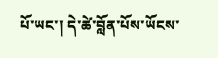པོ་ཡང་། དེ་ཚེ་བློན་པོས་ཡོངས་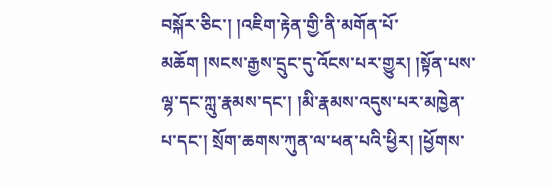བསྐོར་ཅིང་། །འཇིག་རྟེན་གྱི་ནི་མགོན་པོ་མཆོག །སངས་རྒྱས་དྲུང་དུ་འོངས་པར་གྱུར། །སྟོན་པས་ལྷ་དང་ཀླུ་རྣམས་དང་། །མི་རྣམས་འདུས་པར་མཁྱེན་པ་དང་། སྲོག་ཆགས་ཀུན་ལ་ཕན་པའི་ཕྱིར། །ཕྱོགས་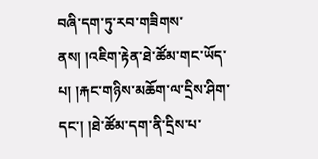བཞི་དག་ཏུ་རབ་གཟིགས་ནས། །འཇིག་རྟེན་ཐེ་ཚོམ་གང་ཡོད་པ། །རྐང་གཉིས་མཆོག་ལ་དྲིས་ཤིག་དང་། །ཐེ་ཚོམ་དག་ནི་དྲིས་པ་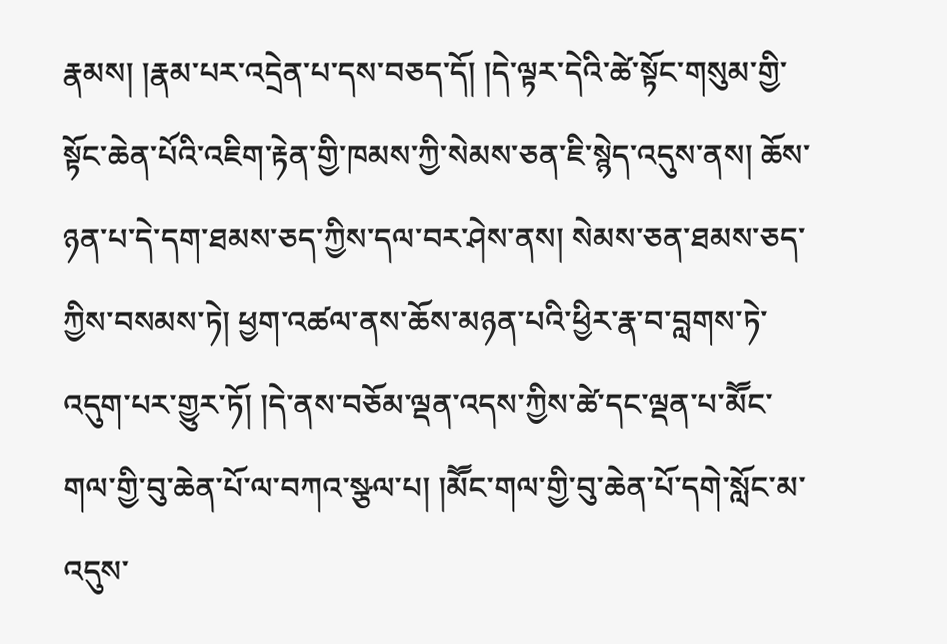རྣམས། །རྣམ་པར་འདྲེན་པ་དས་བཅད་དོ། །དེ་ལྟར་དེའི་ཚེ་སྟོང་གསུམ་གྱི་སྟོང་ཆེན་པོའི་འཇིག་རྟེན་གྱི་ཁམས་ཀྱི་སེམས་ཅན་ཇི་སྙེད་འདུས་ནས། ཆོས་ཉན་པ་དེ་དག་ཐམས་ཅད་ཀྱིས་དལ་བར་ཤེས་ནས། སེམས་ཅན་ཐམས་ཅད་ཀྱིས་བསམས་ཏེ། ཕྱག་འཚལ་ནས་ཆོས་མཉན་པའི་ཕྱིར་རྣ་བ་བླགས་ཏེ་འདུག་པར་གྱུར་ཏོ། །དེ་ནས་བཅོམ་ལྡན་འདས་ཀྱིས་ཚེ་དང་ལྡན་པ་མཽང་གལ་གྱི་བུ་ཆེན་པོ་ལ་བཀའ་སྩལ་པ། །མཽང་གལ་གྱི་བུ་ཆེན་པོ་དགེ་སློང་མ་འདུས་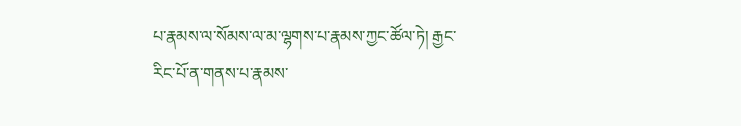པ་རྣམས་ལ་སོམས་ལ་མ་ལྷགས་པ་རྣམས་ཀྱང་ཚོལ་ཏེ། རྒྱང་རིང་པོ་ན་གནས་པ་རྣམས་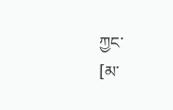ཀྱང་
[མ་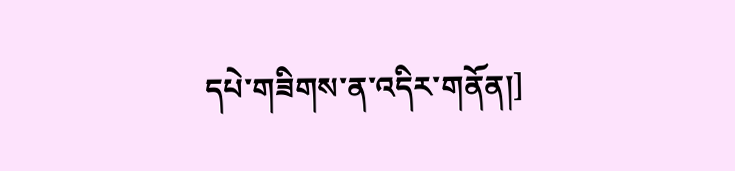དཔེ་གཟིགས་ན་འདིར་གནོན།]